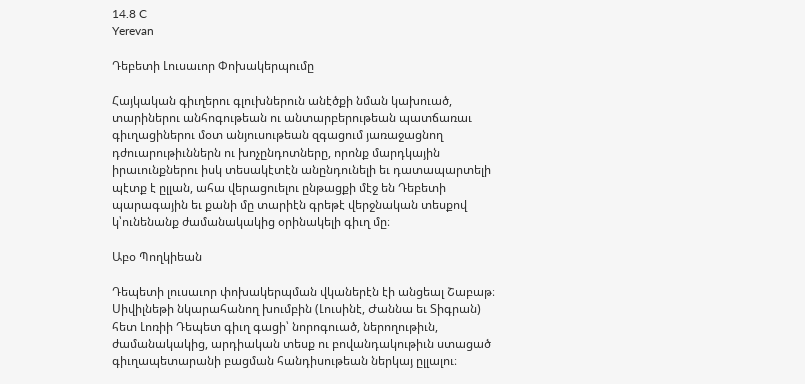14.8 C
Yerevan

Դեբետի Լուսաւոր Փոխակերպումը

Հայկական գիւղերու գլուխներուն անէծքի նման կախուած, տարիներու անհոգութեան ու անտարբերութեան պատճառաւ գիւղացիներու մօտ անյուսութեան զգացում յառաջացնող դժուարութիւններն ու խոչընդոտները, որոնք մարդկային իրաւունքներու իսկ տեսակէտէն անընդունելի եւ դատապարտելի պէտք է ըլլան, ահա վերացուելու ընթացքի մէջ են Դեբետի պարագային եւ քանի մը տարիէն գրեթէ վերջնական տեսքով կ՝ունենանք ժամանակակից օրինակելի գիւղ մը։

Աբօ Պողկիեան

Դեպետի լուսաւոր փոխակերպման վկաներէն էի անցեալ Շաբաթ։ Սիվիլնեթի նկարահանող խումբին (Լուսինէ, Ժաննա եւ Տիգրան) հետ Լոռիի Դեպետ գիւղ գացի՝ նորոգուած, ներողութիւն, ժամանակակից, արդիական տեսք ու բովանդակութիւն ստացած գիւղապետարանի բացման հանդիսութեան ներկայ ըլլալու։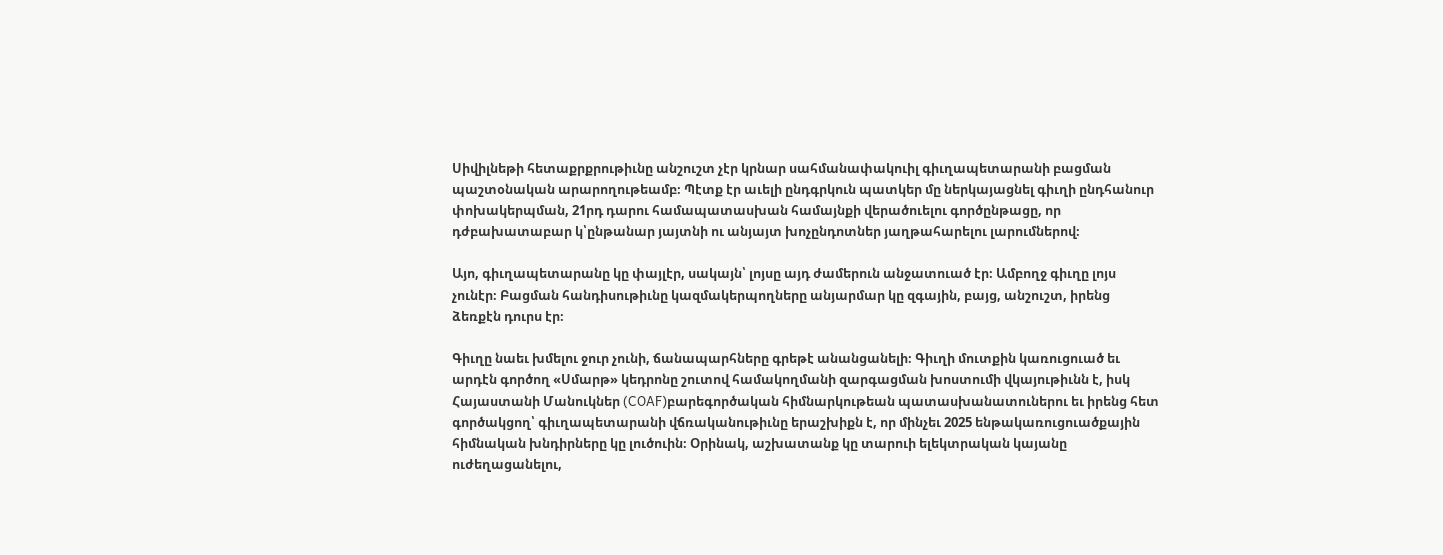Սիվիլնեթի հետաքրքրութիւնը անշուշտ չէր կրնար սահմանափակուիլ գիւղապետարանի բացման պաշտօնական արարողութեամբ։ Պէտք էր աւելի ընդգրկուն պատկեր մը ներկայացնել գիւղի ընդհանուր փոխակերպման, 21րդ դարու համապատասխան համայնքի վերածուելու գործընթացը, որ դժբախատաբար կ՝ընթանար յայտնի ու անյայտ խոչընդոտներ յաղթահարելու լարումներով։

Այո, գիւղապետարանը կը փայլէր, սակայն՝ լոյսը այդ ժամերուն անջատուած էր։ Ամբողջ գիւղը լոյս չունէր։ Բացման հանդիսութիւնը կազմակերպողները անյարմար կը զգային, բայց, անշուշտ, իրենց ձեռքէն դուրս էր։

Գիւղը նաեւ խմելու ջուր չունի, ճանապարհները գրեթէ անանցանելի։ Գիւղի մուտքին կառուցուած եւ արդէն գործող «Սմարթ» կեդրոնը շուտով համակողմանի զարգացման խոստումի վկայութիւնն է, իսկ Հայաստանի Մանուկներ (COAF)բարեգործական հիմնարկութեան պատասխանատուներու եւ իրենց հետ գործակցող՝ գիւղապետարանի վճռականութիւնը երաշխիքն է, որ մինչեւ 2025 ենթակառուցուածքային հիմնական խնդիրները կը լուծուին։ Օրինակ, աշխատանք կը տարուի ելեկտրական կայանը ուժեղացանելու,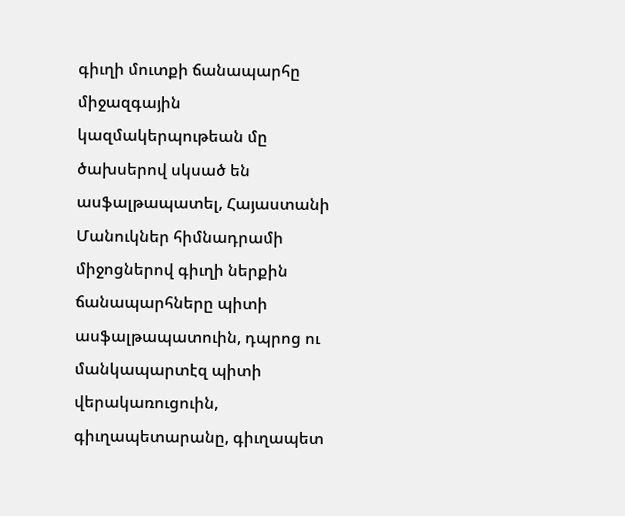գիւղի մուտքի ճանապարհը միջազգային կազմակերպութեան մը ծախսերով սկսած են ասֆալթապատել, Հայաստանի Մանուկներ հիմնադրամի միջոցներով գիւղի ներքին ճանապարհները պիտի ասֆալթապատուին, դպրոց ու մանկապարտէզ պիտի վերակառուցուին, գիւղապետարանը, գիւղապետ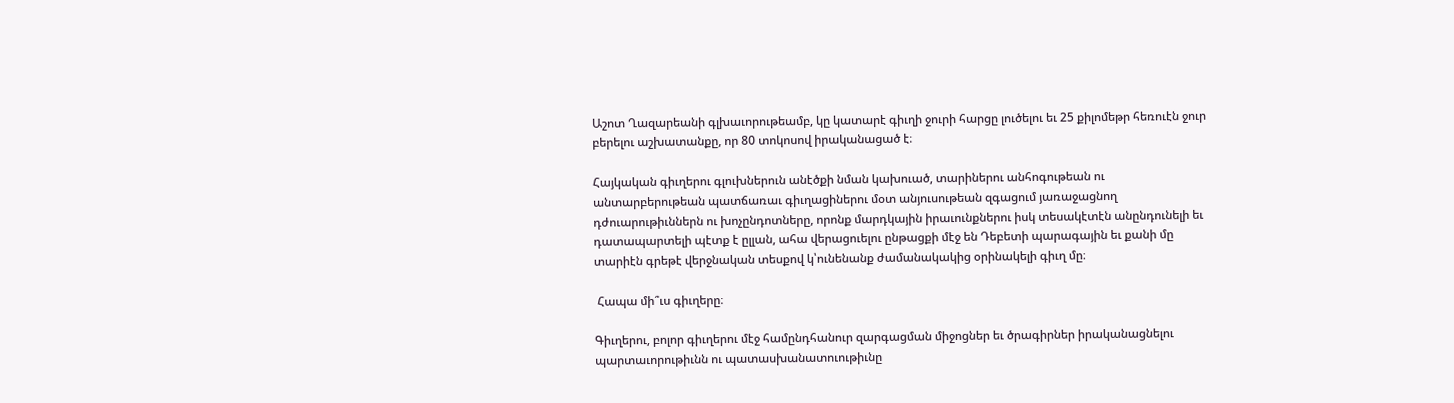Աշոտ Ղազարեանի գլխաւորութեամբ, կը կատարէ գիւղի ջուրի հարցը լուծելու եւ 25 քիլոմեթր հեռուէն ջուր բերելու աշխատանքը, որ 80 տոկոսով իրականացած է։

Հայկական գիւղերու գլուխներուն անէծքի նման կախուած, տարիներու անհոգութեան ու անտարբերութեան պատճառաւ գիւղացիներու մօտ անյուսութեան զգացում յառաջացնող դժուարութիւններն ու խոչընդոտները, որոնք մարդկային իրաւունքներու իսկ տեսակէտէն անընդունելի եւ դատապարտելի պէտք է ըլլան, ահա վերացուելու ընթացքի մէջ են Դեբետի պարագային եւ քանի մը տարիէն գրեթէ վերջնական տեսքով կ՝ունենանք ժամանակակից օրինակելի գիւղ մը։

 Հապա մի՞ւս գիւղերը։

Գիւղերու, բոլոր գիւղերու մէջ համընդհանուր զարգացման միջոցներ եւ ծրագիրներ իրականացնելու պարտաւորութիւնն ու պատասխանատուութիւնը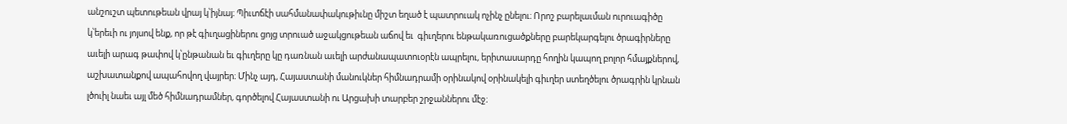անշուշտ պետութեան վրայ կ՝իյնայ։ Պիւտճէի սահմանափակութիւնը միշտ եղած է պատրուակ ոչինչ ընելու։ Որոշ բարելաւման ուրուագիծը կ՝երեւի ու յոյսով ենք, որ թէ գիւղացիներու ցոյց տրուած աջակցութեան աճով եւ  գիւղերու ենթակառուցածքները բարեկարգելու ծրագիրները աւելի արագ թափով կ՝ընթանան եւ գիւղերը կը դառնան աւելի արժանապատուօրէն ապրելու, երիտասարդը հողին կապող բոլոր հմայքներով, աշխատանքով ապահովող վայրեր։ Մինչ այդ, Հայաստանի մանուկներ հիմնադրամի օրինակով օրինակելի գիւղեր ստեղծելու ծրագրին կրնան լծուիլ նաեւ այլ մեծ հիմնադրամներ, գործելով Հայաստանի ու Արցախի տարբեր շրջաններու մէջ։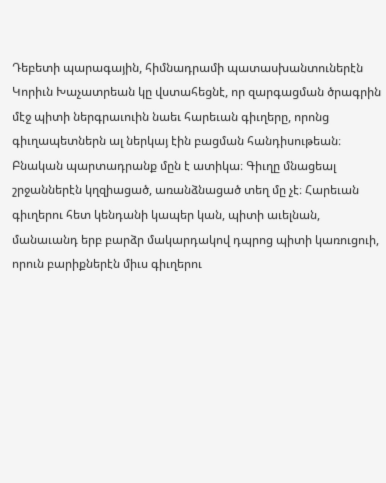Դեբետի պարագային, հիմնադրամի պատասխանտուներէն Կորիւն Խաչատրեան կը վստահեցնէ, որ զարգացման ծրագրին մէջ պիտի ներգրաւուին նաեւ հարեւան գիւղերը, որոնց գիւղապետներն ալ ներկայ էին բացման հանդիսութեան։ Բնական պարտադրանք մըն է ատիկա։ Գիւղը մնացեալ շրջաններէն կղզիացած, առանձնացած տեղ մը չէ։ Հարեւան գիւղերու հետ կենդանի կապեր կան, պիտի աւելնան, մանաւանդ երբ բարձր մակարդակով դպրոց պիտի կառուցուի, որուն բարիքներէն միւս գիւղերու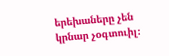երեխաները չեն կրնար չօգտուիլ։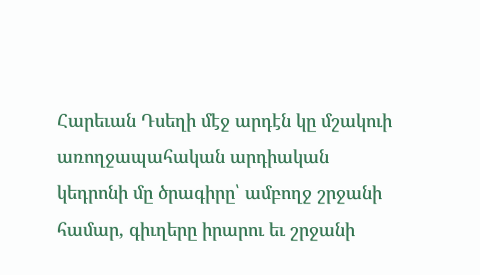Հարեւան Դսեղի մէջ արդէն կը մշակուի առողջապահական արդիական կեդրոնի մը ծրագիրը՝ ամբողջ շրջանի համար, գիւղերը իրարու եւ շրջանի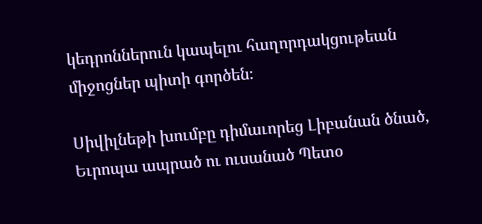կեդրոններուն կապելու հաղորդակցութեան միջոցներ պիտի գործեն։

Սիվիլնեթի խումբը դիմաւորեց Լիբանան ծնած, Եւրոպա ապրած ու ուսանած Պետօ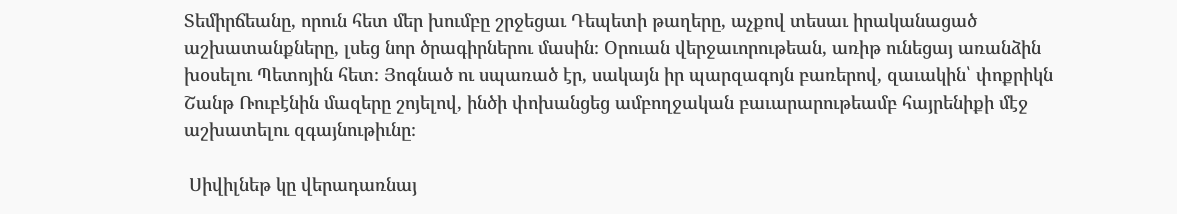Տեմիրճեանը, որուն հետ մեր խումբը շրջեցաւ Դեպետի թաղերը, աչքով տեսաւ իրականացած աշխատանքները, լսեց նոր ծրագիրներու մասին։ Օրուան վերջաւորութեան, առիթ ունեցայ առանձին խօսելու Պետոյին հետ։ Յոգնած ու սպառած էր, սակայն իր պարզագոյն բառերով, զաւակին՝ փոքրիկն Շանթ Ռուբէնին մազերը շոյելով, ինծի փոխանցեց ամբողջական բաւարարութեամբ հայրենիքի մէջ աշխատելու զգայնութիւնը։

 Սիվիլնեթ կը վերադառնայ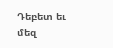Դեբետ եւ մեզ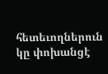հետեւողներուն կը փոխանցէ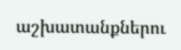աշխատանքներու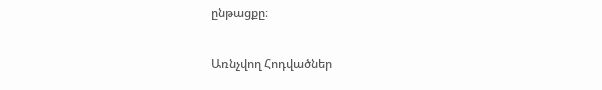ընթացքը։

Առնչվող Հոդվածներ